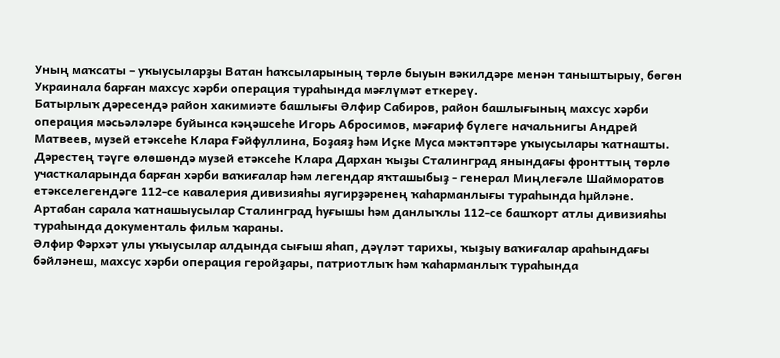Уның маҡсаты – уҡыусыларҙы Ватан һаҡсыларының төрлө быуын вәкилдәре менән таныштырыу, бөгөн Украинала барған махсус хәрби операция тураһында мәғлүмәт еткереү.
Батырлыҡ дәресендә район хакимиәте башлығы Әлфир Сабиров, район башлығының махсус хәрби операция мәсьәләләре буйынса кәңәшсеһе Игорь Абросимов, мәғариф бүлеге начальнигы Андрей Матвеев, музей етәксеһе Клара Ғәйфуллина, Боҙаяҙ һәм Иҫке Муса мәктәптәре уҡыусылары ҡатнашты.
Дәрестең тәүге өлөшөндә музей етәксеһе Клара Дархан ҡыҙы Сталинград янындағы фронттың төрлө участкаларында барған хәрби ваҡиғалар һәм легендар яҡташыбыҙ - генерал Миңлеғәле Шайморатов етәкселегендәге 112-се кавалерия дивизияһы яугирҙәренең ҡаһарманлығы тураһында һµйләне. Артабан сарала ҡатнашыусылар Сталинград һуғышы һәм данлыҡлы 112-се башҡорт атлы дивизияһы тураһында документаль фильм ҡараны.
Әлфир Фәрхәт улы уҡыусылар алдында сығыш яһап, дәүләт тарихы, ҡыҙыу ваҡиғалар араһындағы бәйләнеш, махсус хәрби операция геройҙары, патриотлыҡ һәм ҡаһарманлыҡ тураһында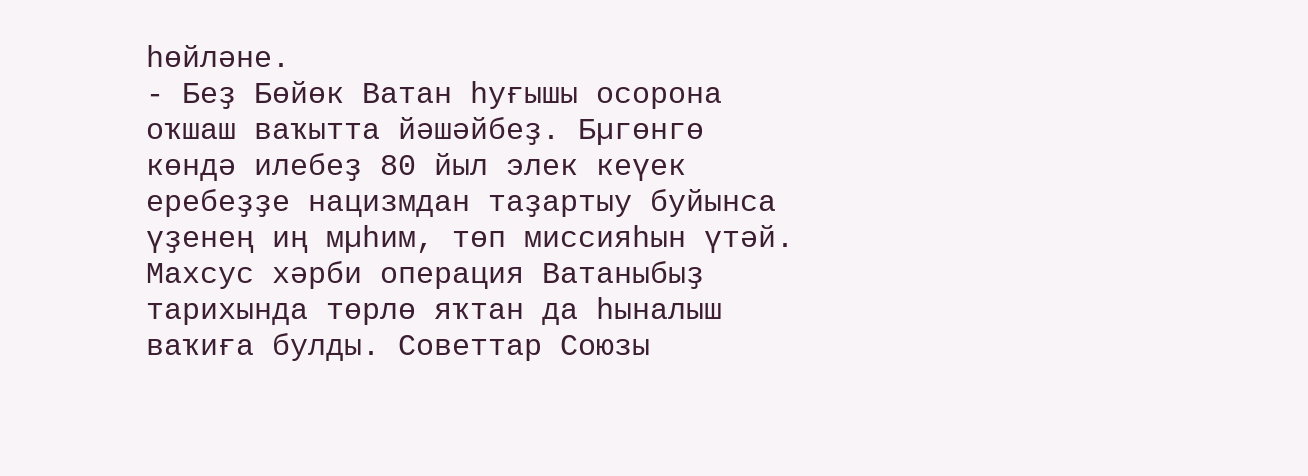һөйләне.
- Беҙ Бөйөк Ватан һуғышы осорона оҡшаш ваҡытта йәшәйбеҙ. Бµгөнгө көндә илебеҙ 80 йыл элек кеүек еребеҙҙе нацизмдан таҙартыу буйынса үҙенең иң мµһим, төп миссияһын үтәй.
Махсус хәрби операция Ватаныбыҙ тарихында төрлө яҡтан да һыналыш ваҡиға булды. Советтар Союзы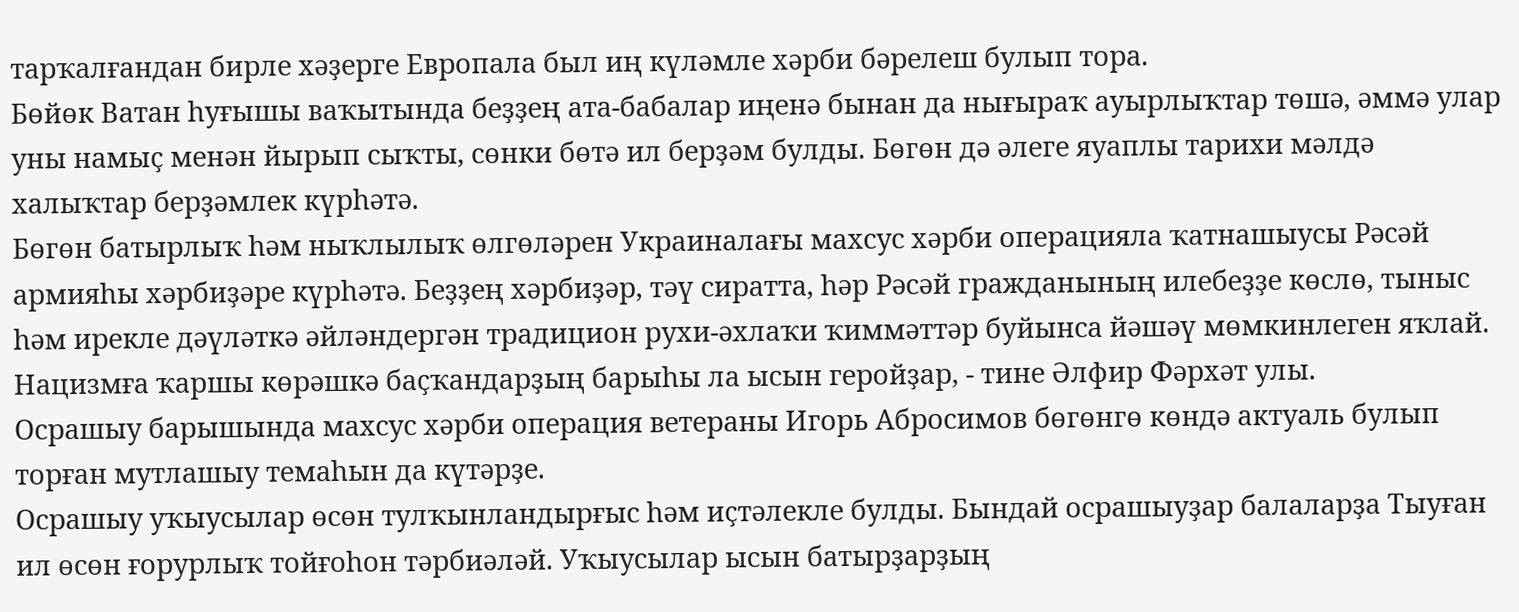тарҡалғандан бирле хәҙерге Европала был иң күләмле хәрби бәрелеш булып тора.
Бөйөк Ватан һуғышы ваҡытында беҙҙең ата-бабалар иңенә бынан да нығыраҡ ауырлыҡтар төшә, әммә улар уны намыҫ менән йырып сыҡты, сөнки бөтә ил берҙәм булды. Бөгөн дә әлеге яуаплы тарихи мәлдә халыҡтар берҙәмлек күрһәтә.
Бөгөн батырлыҡ һәм ныҡлылыҡ өлгөләрен Украиналағы махсус хәрби операцияла ҡатнашыусы Рәсәй армияһы хәрбиҙәре күрһәтә. Беҙҙең хәрбиҙәр, тәү сиратта, һәр Рәсәй гражданының илебеҙҙе көслө, тыныс һәм ирекле дәүләткә әйләндергән традицион рухи-әхлаҡи ҡиммәттәр буйынса йәшәү мөмкинлеген яҡлай. Нацизмға ҡаршы көрәшкә баҫҡандарҙың барыһы ла ысын геройҙар, - тине Әлфир Фәрхәт улы.
Осрашыу барышында махсус хәрби операция ветераны Игорь Абросимов бөгөнгө көндә актуаль булып торған мутлашыу темаһын да күтәрҙе.
Осрашыу уҡыусылар өсөн тулҡынландырғыс һәм иҫтәлекле булды. Бындай осрашыуҙар балаларҙа Тыуған ил өсөн ғорурлыҡ тойғоһон тәрбиәләй. Уҡыусылар ысын батырҙарҙың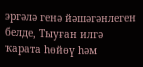эргәлә генә йәшәгәнлеген белде, Тыуған илгә ҡарата һөйөү һәм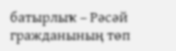батырлыҡ – Рәсәй гражданының төп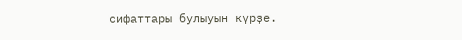сифаттары булыуын күрҙе.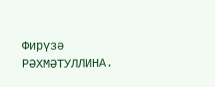Фирүзә РӘХМӘТУЛЛИНА.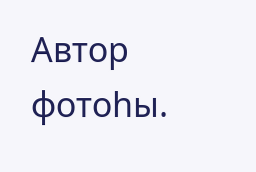Автор фотоһы.